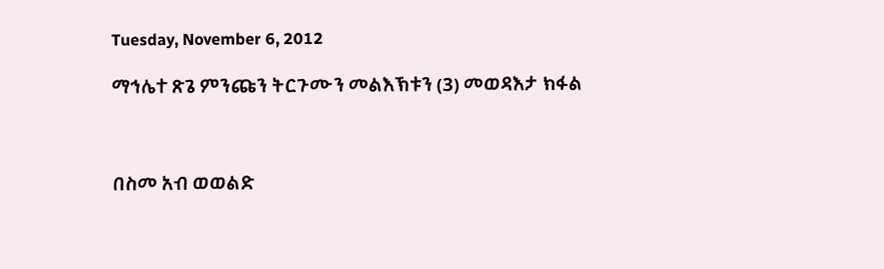Tuesday, November 6, 2012

ማኅሌተ ጽጌ ምንጩን ትርጉሙን መልእኽቱን (3) መወዳእታ ክፋል



በስመ አብ ወወልድ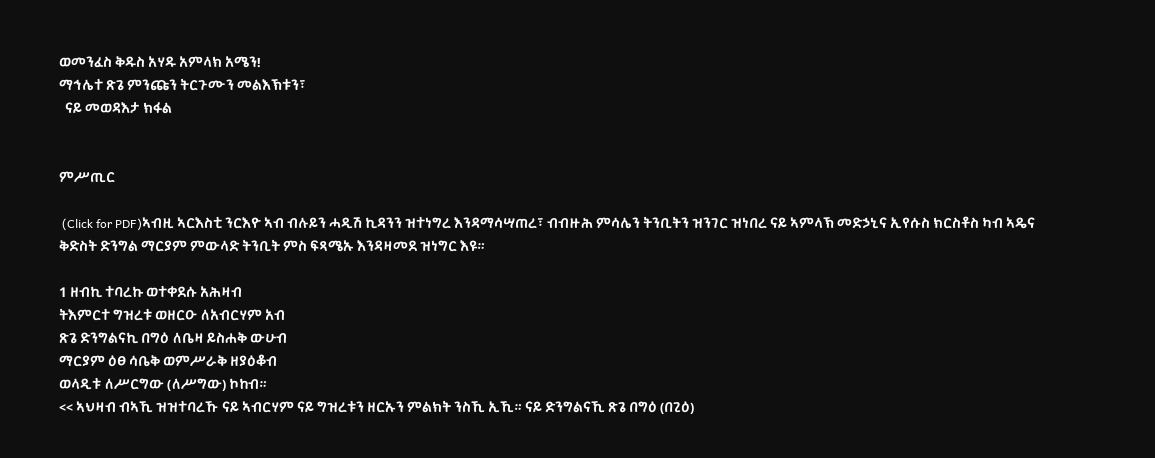ወመንፈስ ቅዱስ አሃዱ አምላክ አሜን!
ማኅሌተ ጽጌ ምንጩን ትርጉሙን መልእኽቱን፣
  ናይ መወዳእታ ክፋል


ምሥጢር

 (Click for PDF)ኣብዚ ኣርእስቲ ንርእዮ ኣብ ብሉይን ሓዲሽ ኪዳንን ዝተነግረ እንዳማሳሣጠረ፣ ብብዙሕ ምሳሌን ትንቢትን ዝንገር ዝነበረ ናይ ኣምላኽ መድኃኒና ኢየሱስ ክርስቶስ ካብ ኣዴና ቅድስት ድንግል ማርያም ምውላድ ትንቢት ምስ ፍጻሜኡ እንዳዛመደ ዝነግር እዩ።

1 ዘብኪ ተባረኩ ወተቀደሱ አሕዛብ
ትእምርተ ግዝረቱ ወዘርዑ ለአብርሃም አብ
ጽጌ ድንግልናኪ በግዕ ለቤዛ ይስሐቅ ውሁብ
ማርያም ዕፀ ሳቤቅ ወምሥራቅ ዘያዕቆብ
ወላዲቱ ለሥርግው (ለሥግው) ኮከብ።
<< ኣህዛብ ብኣኺ ዝዝተባረኹ ናይ ኣብርሃም ናይ ግዝረቱን ዘርኡን ምልክት ንስኺ ኢኺ። ናይ ድንግልናኺ ጽጌ በግዕ (በጊዕ)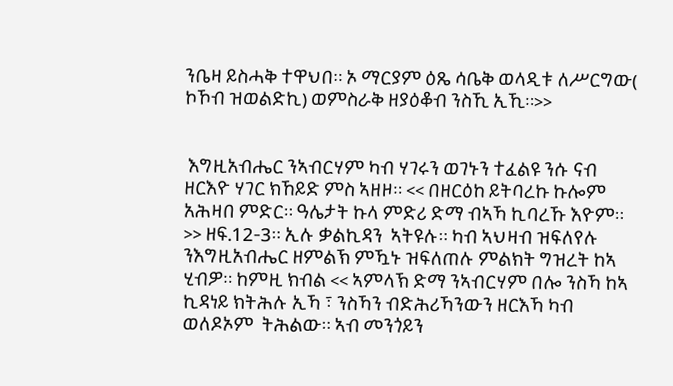ንቤዛ ይስሓቅ ተዋህበ። ኦ ማርያም ዕጼ ሳቤቅ ወላዲቱ ለሥርግው( ኮኾብ ዝወልድኪ) ወምስራቅ ዘያዕቆብ ንስኺ ኢኺ።>>


 እግዚአብሔር ንኣብርሃም ካብ ሃገሩን ወገኑን ተፈልዩ ንሱ ናብ ዘርእዮ ሃገር ክኸይድ ምስ ኣዘዞ። << በዘርዕከ ይትባረኩ ኩሎም አሕዛበ ምድር። ዓሌታት ኩላ ምድሪ ድማ ብኣኻ ኪባረኹ እዮም። >> ዘፍ.12-3። ኢሉ ቃልኪዳን  ኣትዩሉ። ካብ ኣህዛብ ዝፍለየሉ ንእግዚአብሔር ዘምልኽ ምዃኑ ዝፍለጠሉ ምልክት ግዝረት ከኣ ሂብዎ። ከምዚ ክብል << ኣምላኽ ድማ ንኣብርሃም በሎ ንስኻ ከኣ ኪዳነይ ክትሕሉ ኢኻ ፣ ንስኻን ብድሕሪኻንውን ዘርእኻ ካብ ወለዶኦም  ትሕልው። ኣብ መንጎይን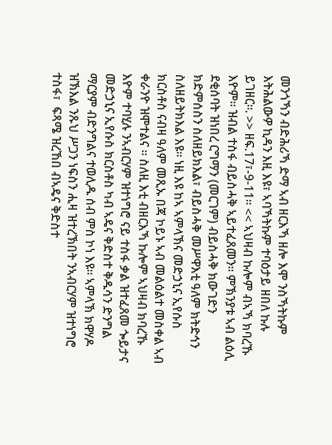መንጎኻን ብድሕሪኻ ድማ ኣብ ዘርእኻ ዘሎ እሞ ንስኻትኩም እትሕልውዎ ኪዳን እዚ እዩ፣ ኣባኻትኩም ተባዕታይ ዘበለ ኩሉ ይገዘር።. >> ዘፍ.17፣-9-11። << ኣህዛብ ኩሎም ብኣኻ ክባረኹ እዮም። ዝብል ተስፋ ብይስሓቅ ኣይተፈጸመን። ምኽንያቱ ኣብ ልዕሊ ደቂሰባት ዝነበረ ርግማን (መርገም) ብይስሓቅ ክውገድን ክድምሰስን ስለዘይክእል፣ ብይስሓቅ መሥዋእቲ ዓለም ክትድኅን ስለዘይትክእል እዩ። ነዚ እዩ ከኣ ኣምላኽና መድኃኒና ኢየሱስ ክርስቶስ ናብዛ ዓለም መጺኡ በጃ ኮይኑ ኣብ መልዕልተ መስቀል ኣብ ቀራንዮ ዝሞተልና ። ስለዚ እቲ ብዘርእኻ ኩሎም ኣህዛብ ክባረኹ እዮም ተባሂሉ ንኣብርሃም ዝተነግሮ ናይ ተስፋ ቃል ዝተፈጸመ ጐይታና መድኃኒና ኢየሱስ ክርስቶስ ካብ ኣዴና ቅድስተ ቅዱሳን ድንግል ማርያም ብድንግልና ተወሊዱ ሰብ ምስ ኮነ እዩ። ኣምላኽ ክዋሃዶ ዝኽእል ንጹህ ሥጋን ነፍስን ሒዛ ዝተረኽበት ንኣብርሃም ዝተነግሮ ተስፋ፣  ፍጻሜ ዝረኸበ ብኣዴና ቅድስተ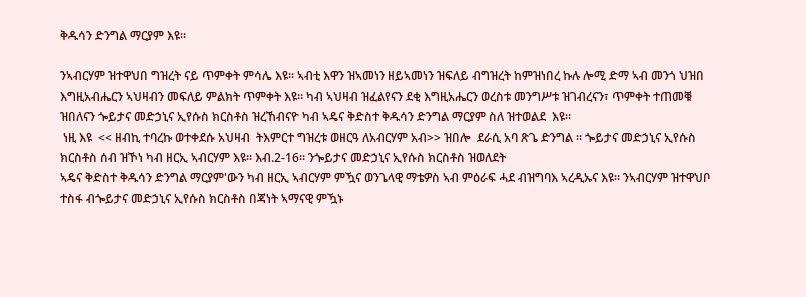ቅዱሳን ድንግል ማርያም እዩ።

ንኣብርሃም ዝተዋህበ ግዝረት ናይ ጥምቀት ምሳሌ እዩ። ኣብቲ እዋን ዝኣመነን ዘይኣመነን ዝፍለይ ብግዝረት ከምዝነበረ ኩሉ ሎሚ ድማ ኣብ መንጎ ህዝበ እግዚአብሔርን ኣህዛብን መፍለይ ምልክት ጥምቀት እዩ። ካብ ኣህዛብ ዝፈልየናን ደቂ እግዚአሔርን ወረስቱ መንግሥቱ ዝገብረናን፣ ጥምቀት ተጠመቑ ዝበለናን ጐይታና መድኃኒና ኢየሱስ ክርስቶስ ዝረኸብናዮ ካብ ኣዴና ቅድስተ ቅዱሳን ድንግል ማርያም ስለ ዝተወልደ  እዩ።
 ነዚ እዩ  << ዘብኪ ተባረኩ ወተቀደሱ አህዛብ  ትእምርተ ግዝረቱ ወዘርዓ ለአብርሃም አብ>> ዝበሎ  ደራሲ አባ ጽጌ ድንግል ። ጐይታና መድኃኒና ኢየሱስ ክርስቶስ ሰብ ዝኾነ ካብ ዘርኢ ኣብርሃም እዩ። እብ.2-16። ንጐይታና መድኃኒና ኢየሱስ ክርስቶስ ዝወለደት
ኣዴና ቅድስተ ቅዱሳን ድንግል ማርያም'ውን ካብ ዘርኢ ኣብርሃም ምዃና ወንጌላዊ ማቴዎስ ኣብ ምዕራፍ ሓደ ብዝግባእ ኣረዲኡና እዩ። ንኣብርሃም ዝተዋህቦ ተስፋ ብጐይታና መድኃኒና ኢየሱስ ክርስቶስ በጃነት ኣማናዊ ምዃኑ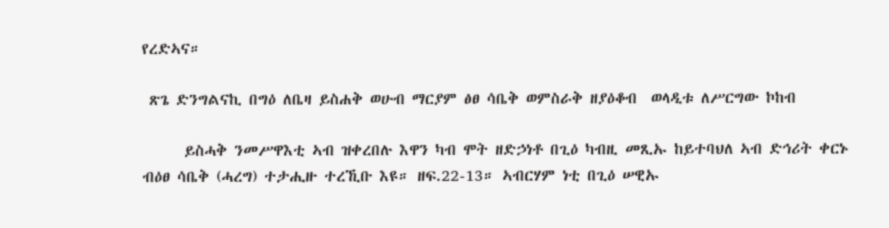የረድኣና።

 ጽጌ ድንግልናኪ በግዕ ለቤዛ ይስሐቅ ወሁብ ማርያም ፅፀ ሳቤቅ ወምስራቅ ዘያዕቆብ  ወላዲቱ ለሥርግው ኮከብ

      ይስሓቅ ንመሥዋእቲ ኣብ ዝቀረበሉ እዋን ካብ ሞት ዘድኃነቶ በጊዕ ካብዚ መጺኡ ከይተባህለ ኣብ ድኅሪት ቀርኑ ብዕፀ ሳቤቅ (ሓረግ) ተታሒዙ ተረኺቡ እዩ። ዘፍ.22-13። ኣብርሃም ነቲ በጊዕ ሠዊኡ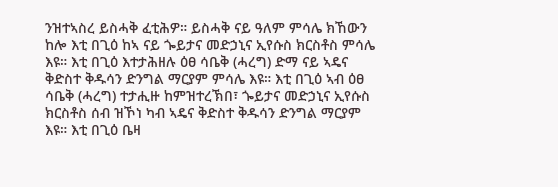ንዝተኣስረ ይስሓቅ ፈቲሕዎ። ይስሓቅ ናይ ዓለም ምሳሌ ክኸውን ከሎ እቲ በጊዕ ከኣ ናይ ጐይታና መድኃኒና ኢየሱስ ክርስቶስ ምሳሌ እዩ። እቲ በጊዕ እተታሕዘሉ ዕፀ ሳቤቅ (ሓረግ) ድማ ናይ ኣዴና ቅድስተ ቅዱሳን ድንግል ማርያም ምሳሌ እዩ። እቲ በጊዕ ኣብ ዕፀ ሳቤቅ (ሓረግ) ተታሒዙ ከምዝተረኽበ፣ ጐይታና መድኃኒና ኢየሱስ ክርስቶስ ሰብ ዝኾነ ካብ ኣዴና ቅድስተ ቅዱሳን ድንግል ማርያም እዩ። እቲ በጊዕ ቤዛ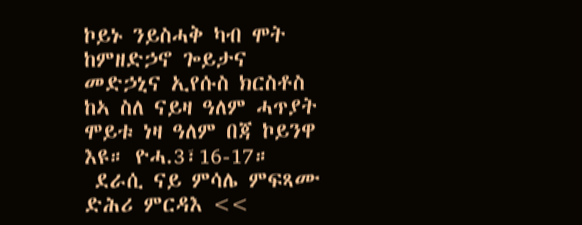ኮይኑ ንይስሓቅ ካብ ሞት ከምዘድኃኖ ጐይታና መድኃኒና ኢየሱስ ክርስቶስ ከኣ ስለ ናይዛ ዓለም ሓጥያት ሞይቱ ነዛ ዓለም በጃ ኮይንዋ እዩ። ዮሓ.3፣16-17።
 ደራሲ ናይ ምሳሌ ምፍጻሙ ድሕሪ ምርዳእ <<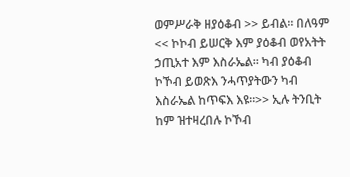ወምሥራቅ ዘያዕቆብ >> ይብል። በለዓም << ኮኮብ ይሠርቅ እም ያዕቆብ ወየአትት ኃጢአተ እም እስራኤል። ካብ ያዕቆብ ኮኾብ ይወጽእ ንሓጥያትውን ካብ እስራኤል ከጥፍእ እዩ።>> ኢሉ ትንቢት ከም ዝተዛረበሉ ኮኾብ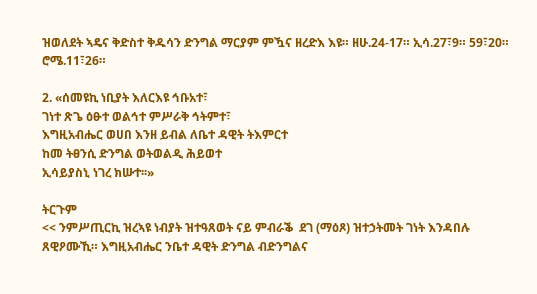ዝወለደት ኣዴና ቅድስተ ቅዱሳን ድንግል ማርያም ምዃና ዘረድእ እዩ። ዘሁ.24-17። ኢሳ.27፣9። 59፣20። ሮሜ.11፣26።

2. «ሰመዩኪ ነቢያት እለርእዩ ኅቡአተ፣
ገነተ ጽጌ ዕፁተ ወልኅተ ምሥራቅ ኅትምተ፣
እግዚአብሔር ወሀበ እንዘ ይብል ለቤተ ዳዊት ትእምርተ
ከመ ትፀንሲ ድንግል ወትወልዲ ሕይወተ
ኢሳይያስኒ ነገረ ክሡተ፡፡»

ትርጉም
<< ንምሥጢርኪ ዝረኣዩ ነብያት ዝተዓጸወት ናይ ምብራቕ  ደገ (ማዕጾ) ዝተኃትመት ገነት እንዳበሉ ጸዊዖሙኺ። እግዚአብሔር ንቤተ ዳዊት ድንግል ብድንግልና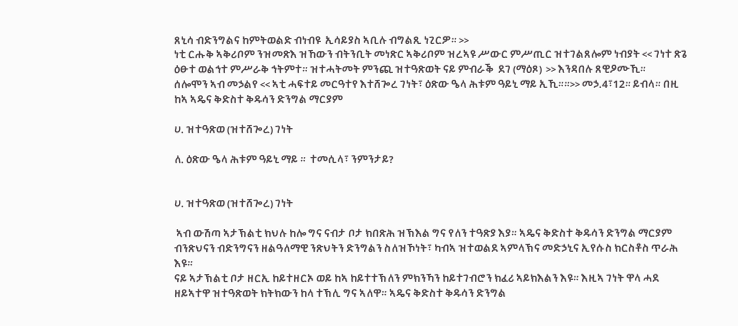ጸኒሳ ብድንግልና ከምትወልድ ብነብዩ  ኢሳይያስ ኣቢሉ ብግልጺ ነጊርዎ። >>
ነቲ ርሑቅ ኣቅሪቦም ንዝመጽእ ዝኸውን ብትንቢት መነጽር ኣቅሪቦም ዝረኣዩ ሥውር ምሥጢር ዝተገልጸሎም ነብያት << ገነተ ጽጌ ዕፁተ ወልኅተ ምሥራቅ ኅትምተ። ዝተሓትመት ምንጪ ዝተዓጽወት ናይ ምብራቕ  ደገ (ማዕጾ)  >> እንዳበሉ ጸዊዖሙኺ።
ሰሎሞን ኣብ መኃልየ << ኣቲ ሓፍተይ መርዓተየ እተሸጐረ ገነት፣ ዕጽው ዔላ ሕቱም ዓይኒ ማይ ኢኺ።።>> መኃ.4፣12። ይብላ። በዚ ከኣ ኣዴና ቅድስተ ቅዱሳን ድንግል ማርያም

ሀ. ዝተዓጽወ (ዝተሸጐረ) ገነት

ለ. ዕጽው ዔላ ሕቱም ዓይኒ ማይ ።  ተመሲላ፣ ንምንታይ?


ሀ. ዝተዓጽወ (ዝተሸጐረ) ገነት

 ኣብ ውሽጣ ኣታኽልቲ ክህሉ ከሎ ግና ናብታ ቦታ ክበጽሕ ዝኽእል ግና የለን ተዓጽያ እያ። ኣዴና ቅድስተ ቅዱሳን ድንግል ማርያም ብንጽህናን ብድንግናን ዘልዓለማዊ ንጽህትን ድንግልን ስለዝኾነት፣ ካብኣ ዝተወልደ ኣምላኽና መድኃኒና ኢየሱስ ክርስቶስ ጥራሕ እዩ።
ናይ ኣታኽልቲ ቦታ ዘርኢ ከይተዘርኦ ወይ ከኣ ከይተተኽለን ምክንኻን ከይተገብሮን ክፈሪ ኣይክእልን እዩ። እዚኣ ገነት ዋላ ሓደ ዘይኣተዋ ዝተዓጽወት ክትክውን ከላ ተኽሊ ግና ኣለዋ። ኣዴና ቅድስተ ቅዱሳን ድንግል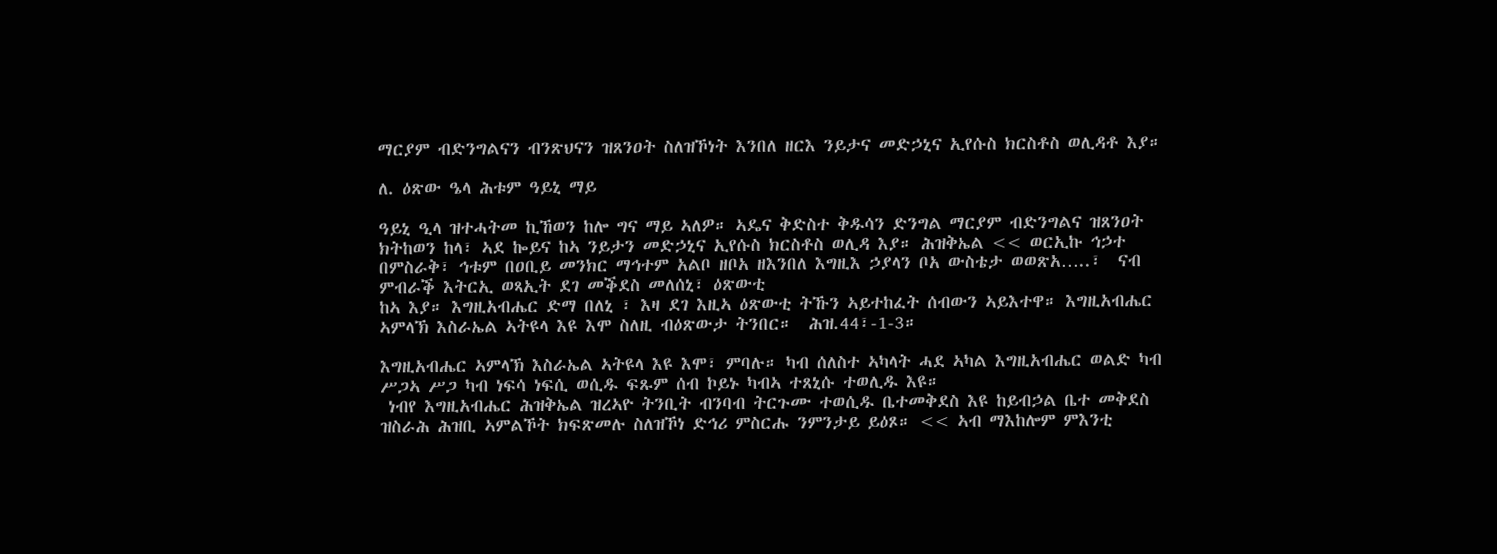ማርያም ብድንግልናን ብንጽህናን ዝጸንዐት ስለዝኾነት እንበለ ዘርእ ንይታና መድኃኒና ኢየሱስ ክርስቶስ ወሊዳቶ እያ።

ለ. ዕጽው ዔላ ሕቱም ዓይኒ ማይ

ዓይኒ ዒላ ዝተሓትመ ኪኸወን ከሎ ግና ማይ ኣለዎ። ኣዴና ቅድስተ ቅዱሳን ድንግል ማርያም ብድንግልና ዝጸንዐት ክትከወን ከላ፣ ኣደ ኰይና ከኣ ንይታን መድኃኒና ኢየሱስ ክርስቶስ ወሊዳ እያ። ሕዝቅኤል << ወርኢኩ ኅኃተ በምስራቅ፣ ኅቱም በዐቢይ መንክር ማኅተም አልቦ ዘቦአ ዘእንበለ እግዚእ ኃያላን ቦአ ውስቴታ ወወጽአ…..፣  ናብ ምብራቕ እትርኢ ወጻኢት ደገ መቕደስ መለሰኒ፣ ዕጽውቲ
ከኣ እያ። እግዚአብሔር ድማ በለኒ ፣ እዛ ደገ እዚኣ ዕጽውቲ ትኹን ኣይተከፈት ሰብውን ኣይእተዋ። እግዚአብሔር ኣምላኽ እስራኤል ኣትዩላ እዩ እሞ ስለዚ ብዕጽውታ ትንበር።  ሕዝ.44፣-1-3።

እግዚአብሔር ኣምላኽ እስራኤል ኣትዩላ እዩ እሞ፣ ምባሉ። ካብ ሰለስተ ኣካላት ሓደ ኣካል እግዚአብሔር ወልድ ካብ ሥጋኣ ሥጋ ካብ ነፍሳ ነፍሲ ወሲዱ ፍጹም ሰብ ኮይኑ ካብኣ ተጸኒሱ ተወሊዱ እዩ።
 ነብየ እግዚአብሔር ሕዝቅኤል ዝረኣዮ ትንቢት ብንባብ ትርጉሙ ተወሲዱ ቤተመቅደስ እዩ ከይብኃል ቤተ መቅደስ ዝስራሕ ሕዝቢ ኣምልኾት ክፍጽመሉ ስለዝኾነ ድኅሪ ምስርሑ ንምንታይ ይዕጾ። << ኣብ ማእከሎም ምእንቲ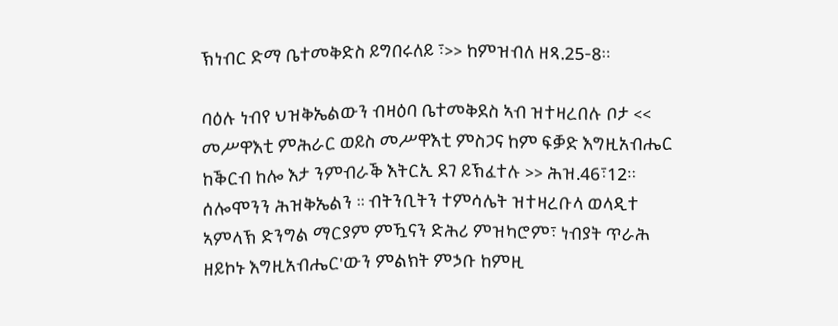ኽነብር ድማ ቤተመቅድስ ይግበሩለይ ፣>> ከምዝብለ ዘጻ.25-8።

ባዕሉ ነብየ ህዝቅኤልውን ብዛዕባ ቤተመቅደስ ኣብ ዝተዛረበሉ ቦታ << መሥዋእቲ ምሕራር ወይስ መሥዋእቲ ምስጋና ከም ፍቓድ እግዚአብሔር ከቕርብ ከሎ እታ ንምብራቕ እትርኢ ደገ ይኽፈተሉ >> ሕዝ.46፣12።  ሰሎሞንን ሕዝቅኤልን ፡፡ ብትንቢትን ተምሳሌት ዝተዛረቡላ ወላዲተ ኣምላኽ ድንግል ማርያም ምዃናን ድሕሪ ምዝካሮም፣ ነብያት ጥራሕ ዘይኮኑ እግዚአብሔር'ውን ምልክት ምኃቡ ከምዚ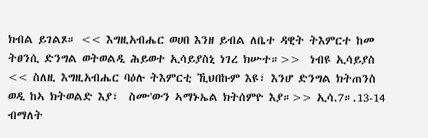ክብል ይገልጾ። << እግዚአብሔር ወሀበ እንዘ ይብል ለቤተ ዳዊት ትእምርተ ከመ ትፀንሲ ድንግል ወትወልዲ ሕይወተ ኢሳይያስኒ ነገረ ክሡተ።>>  ነብዩ ኢሳይያስ << ስለዚ እግዚአብሔር ባዕሉ ትእምርቲ ኺህበኩም እዩ፣ እንሆ ድንግል ክትጠንስ ወዲ ከኣ ክትወልድ እያ፣  ስሙ'ውን ኣማኑኤል ክትሰምዮ እያ።>> ኢሳ.7።.13-14  ብማለት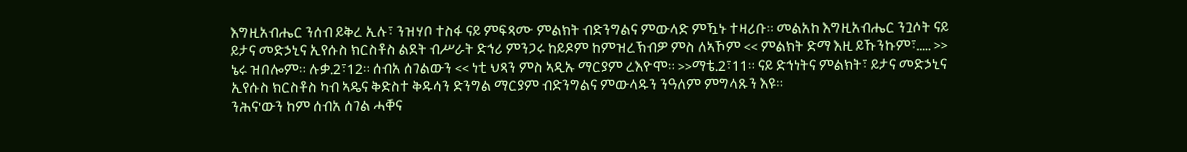እግዚአብሔር ንሰብ ይቅረ ኢሉ፣ ንዝሃቦ ተስፋ ናይ ምፍጻሙ ምልክት ብድንግልና ምውላድ ምዃኑ ተዛሪቡ። መልአከ እግዚአብሔር ንጓሶት ናይ ይታና መድኃኒና ኢየሱስ ክርስቶስ ልደት ብሥራት ድኅሪ ምንጋሩ ከይዶም ከምዝረኽብዎ ምስ ለኣኾም << ምልክት ድማ እዚ ይኹንኩም፣….. >> ኔሩ ዝበሎም። ሉቃ.2፣12። ሰብአ ሰገልውን << ነቲ ህጻን ምስ ኣዲኡ ማርያም ረእዮሞ። >>ማቴ.2፣11። ናይ ድኅነትና ምልክት፣ ይታና መድኃኒና ኢየሱስ ክርስቶስ ካብ ኣዴና ቅድስተ ቅዱሳን ድንግል ማርያም ብድንግልና ምውላዱን ንዓለም ምግላጹን እዩ።
ንሕና'ውን ከም ሰብአ ሰገል ሓቐና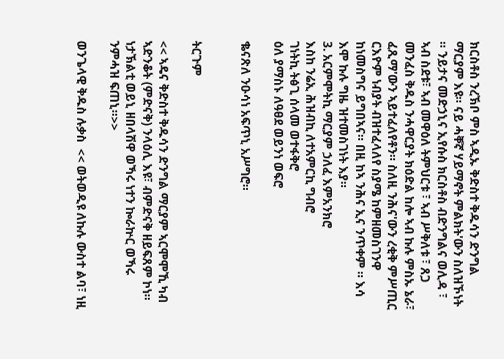ክርስቶስ ንረኽቦ ምስ ኣዲኡ ቅድስተ ቅዱሳን ድንግል ማርያም እዩ። ናይ ሓቐኛ ሃይማኖት ምልክት'ውን ስለዝኾነት ። ንይታና መድኃኒና ኢየሱስ ክርስቶስ ብድንግልና ወሊዳ ፣ ኣብ ስደቱ፣ ኣብ መዋዕለ ትምህርቱ ፣ ኣብ ሥቅለቱ ፣ ጸጋ መንፈስ ቅዱስ ንሓዋርያት ክዕድል ከሎ ኣብ ኩሉ ምስኡ ኔራ፣ ፈጺማ'ውን ኣይተፈለየቶን። ስለዚ ንሕና'ውን ረቂቅ ምሥጢር ርእዮም ነብያት ብዝተፈላለየ ስያሜ ከምዘመስገንዋ ከነመስግና ይግበኣና። በዚ ከኣ ንሕና ኢና ንጥቀም ። እሳ እሞ ኩሉ ግዜ ዝተመስገነት እያ።
3. አርምሞትኪ ማርያም ኃለፈ እምአንክሮ
እስከ ንሬኢ ሕዝብኪ ለተአምርኪ ግብሮ
ገነትኪ ትፅጊ ሰላመ ወተፋቅሮ
ዕለ ያማስኑ ለዓፀደ ወይንነ ወፍሮ

ቈናጽለ ንዑሳነ አፍጥኒ አሥግሮ።


ትርጉም

<< ኣዴና ቅድስተ ቅዱሳን ድንግል ማርያም ኣርሞሞኺ ካብ ኣድንቆት (ምድናቅ) ንላዕሊ እዩ፣ ብምድናቅ ዘይፍጸም ኮነ። ነታኽልቲ ወይኒ ዘበላሽዋ ወኻሩ ነተን ኰራኵር ወኻሩ ንምሓዝ ፍጠኒ።>>

ወንጌላዊ ቅዱስ ሉቃስ  << ወትወዲዩ ለኩሉ ውስተ ልባ፣ ነዚ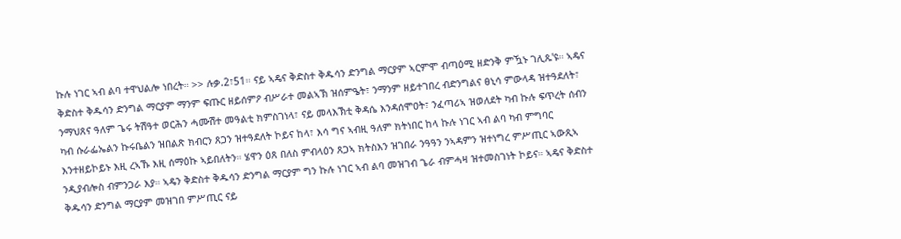ኩሉ ነገር ኣብ ልባ ተዋህልሎ ነበረት። >> ሉቃ.2፣51። ናይ ኣዴና ቅድስተ ቅዱሳን ድንግል ማርያም ኣርምሞ ብጣዕሚ ዘድንቅ ምዃኑ ገሊጹ'ዩ። ኣዴና ቅድስተ ቅዱሳን ድንግል ማርያም ማንም ፍጡር ዘይሰምዖ ብሥራተ መልኣኽ ዝሰምዔት፣ ንማንም ዘይተገበረ ብድንግልና ፀኒሳ ምውላዳ ዝተዓደለት፣ ንማህጸና ዓለም ጌሩ ትሽዓተ ወርሕን ሓሙሽተ መዓልቲ ክምስገነላ፣ ናይ መላእኽቲ ቅዳሴ እንዳሰሞዐት፣ ንፈጣሪኣ ዝወለደት ካብ ኩሉ ፍጥረት ሰብን ካብ ሱራፌኤልን ኩሩቤልን ዝበልጽ ክብርን ጸጋን ዝተዓደለት ኮይና ከላ፣ እሳ ግና ኣብዚ ዓለም ክትነበር ከላ ኩሉ ነገር ኣብ ልባ ካብ ምግባር እንተዘይኮይኑ እዚ ረኣኹ እዚ ሰማዕኩ ኣይበለትን። ሄዋን ዕጸ በለስ ምብላዕን ጸጋኣ ክትስእን ዝገበራ ንዓዓን ንኣዳምን ዝተነግረ ምሥጢር ኣውጺኣ ንዲያብሎስ ብምንጋራ እያ። ኣዴን ቅድስተ ቅዱሳን ድንግል ማርያም ግን ኩሉ ነገር ኣብ ልባ መዝገብ ጌራ ብምሓዛ ዝተመስገነት ኮይና። ኣዴና ቅድስተ ቅዱሳን ድንግል ማርያም መዝገበ ምሥጢር ናይ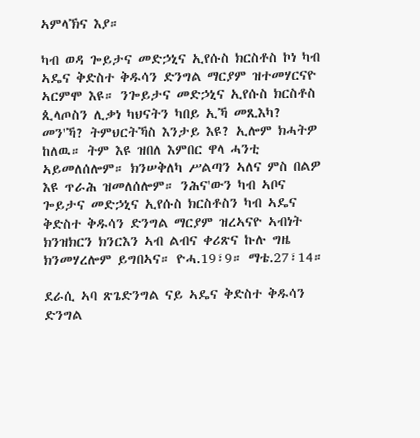ኣምላኽና እያ።

ካብ ወዳ ጐይታና መድኃኒና ኢየሱስ ክርስቶስ ኮነ ካብ ኣዴና ቅድስተ ቅዱሳን ድንግል ማርያም ዝተመሃርናዮ ኣርምሞ እዩ። ንጐይታና መድኃኒና ኢየሱስ ክርስቶስ ጲላጦስን ሊቃነ ካህናትን ካበይ ኢኻ መጺእካ?  መን'ኻ? ትምህርትኻስ እንታይ እዩ? ኢሎም ክሓትዎ ከለዉ። ትም እዩ ዝበለ እምበር ዋላ ሓንቲ ኣይመለሰሎም። ክንሠቅለካ ሥልጣን ኣለና ምስ በልዎ እዩ ጥራሕ ዝመለሰሎም። ንሕና'ውን ካብ ኣቦና ጐይታና መድኃኒና ኢየሱስ ክርስቶስን ካብ ኣዴና ቅድስተ ቅዱሳን ድንግል ማርያም ዝረኣናዮ ኣብነት ክንዝክርን ክንርእን ኣብ ልብና ቀሪጽና ኩሉ ግዜ ክንመሃረሎም ይግበኣና። ዮሓ.19፣9። ማቴ.27፣14።

ደራሲ ኣባ ጽጌድንግል ናይ ኣዴና ቅድስተ ቅዱሳን ድንግል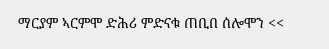ማርያም ኣርምሞ ድሕሪ ምድናቁ ጠቢበ ሰሎሞን <<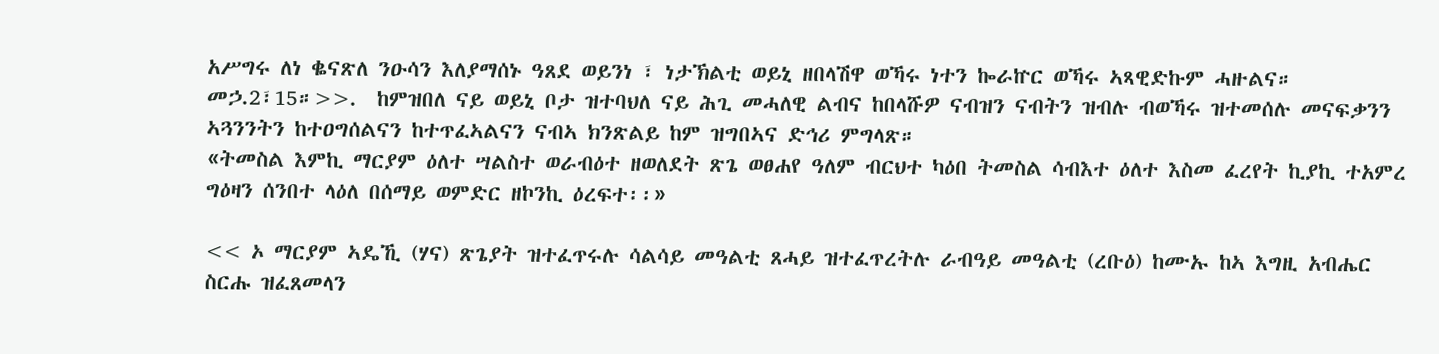አሥግሩ ለነ ቈናጽለ ንዑሳን እለያማሰኑ ዓጸደ ወይንነ ፣ ነታኽልቲ ወይኒ ዘበላሽዋ ወኻሩ ነተን ኰራኵር ወኻሩ ኣጻዊድኩም ሓዙልና። መኃ.2፣15።>>.  ከምዝበለ ናይ ወይኒ ቦታ ዝተባህለ ናይ ሕጊ መሓለዊ ልብና ከበላሹዎ ናብዝን ናብትን ዝብሉ ብወኻሩ ዝተመሰሉ መናፍቃንን ኣጓንንትን ከተዐግሰልናን ከተጥፈኣልናን ናብኣ ክንጽልይ ከም ዝግበኣና ድኅሪ ምግላጽ።
«ትመስል እምኪ ማርያም ዕለተ ሣልስተ ወራብዕተ ዘወለደት ጽጌ ወፀሐየ ዓለም ብርህተ ካዕበ ትመስል ሳብእተ ዕለተ እስመ ፈረየት ኪያኪ ተአምረ ግዕዛን ሰንበተ ላዕለ በሰማይ ወምድር ዘኮንኪ ዕረፍተ፡፡»

<< ኦ ማርያም ኣዴኺ (ሃና) ጽጌያት ዝተፈጥሩሉ ሳልሳይ መዓልቲ ጸሓይ ዝተፈጥረትሉ ራብዓይ መዓልቲ (ረቡዕ) ከሙኡ ከኣ እግዚ አብሔር ስርሑ ዝፈጸመላን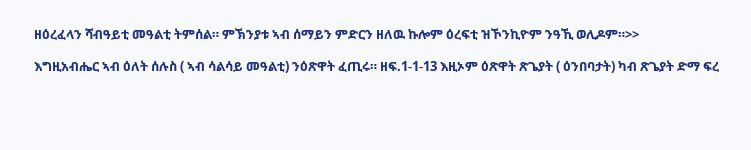ዘዕረፈላን ሻብዓይቲ መዓልቲ ትምሰል። ምኽንያቱ ኣብ ሰማይን ምድርን ዘለዉ ኩሎም ዕረፍቲ ዝኾንኪዮም ንዓኺ ወሊዶም።>>

እግዚአብሔር ኣብ ዕለት ሰሉስ ( ኣብ ሳልሳይ መዓልቲ) ንዕጽዋት ፈጢሩ። ዘፍ.1-1-13 እዚኦም ዕጽዋት ጽጌያት ( ዕንበባታት) ካብ ጽጌያት ድማ ፍረ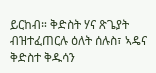ይርከብ። ቅድስት ሃና ጽጌያት ብዝተፈጠርሉ ዕለት ሰሉስ፣ ኣዴና ቅድስተ ቅዱሳን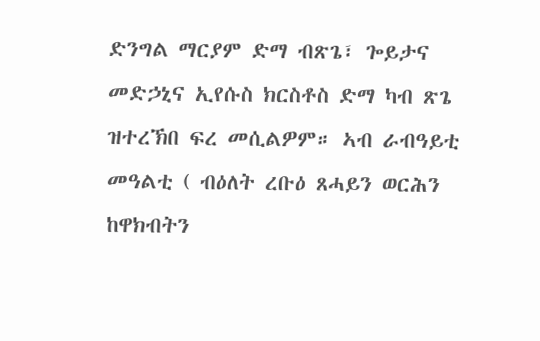ድንግል ማርያም ድማ ብጽጌ፣ ጐይታና መድኃኒና ኢየሱስ ክርስቶስ ድማ ካብ ጽጌ ዝተረኽበ ፍረ መሲልዎም። ኣብ ራብዓይቲ መዓልቲ ( ብዕለት ረቡዕ ጸሓይን ወርሕን ከዋክብትን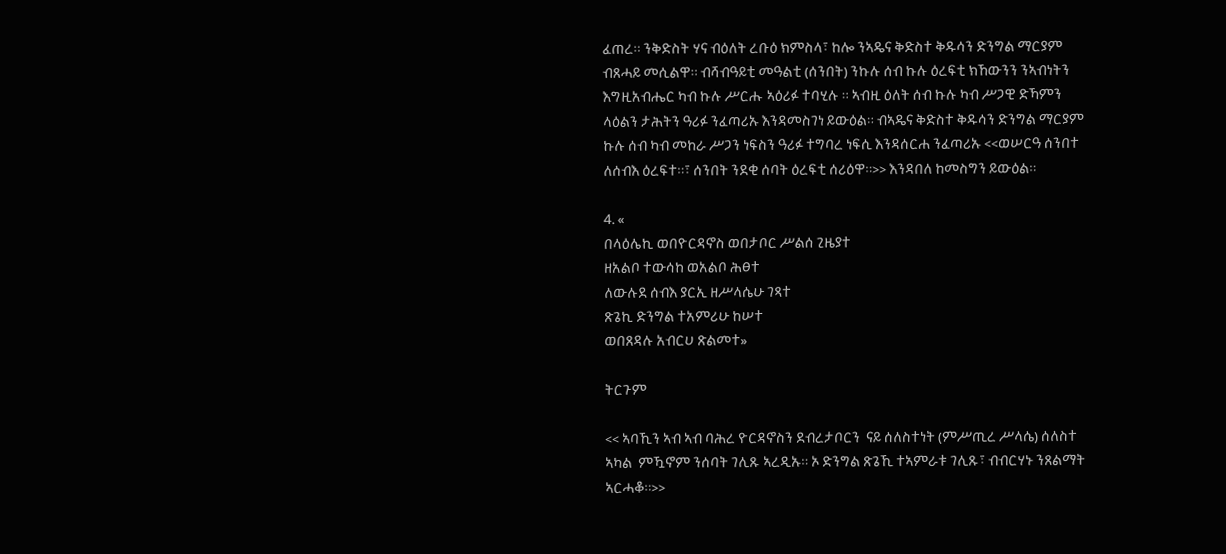ፈጠረ። ንቅድስት ሃና ብዕለት ረቡዕ ክምስላ፣ ከሎ ንኣዴና ቅድስተ ቅዱሳን ድንግል ማርያም ብጸሓይ መሲልዋ። ብሻብዓይቲ መዓልቲ (ሰንበት) ንኩሉ ሰብ ኩሉ ዕረፍቲ ክኸውንን ንኣብነትን እግዚአብሔር ካብ ኩሉ ሥርሑ ኣዕሪፉ ተባሂሉ ። ኣብዚ ዕለት ሰብ ኩሉ ካብ ሥጋዊ ድኻምን ላዕልን ታሕትን ዓሪፉ ንፈጣሪኡ እንዳመስገነ ይውዕል። ብኣዴና ቅድስተ ቅዱሳን ድንግል ማርያም ኩሉ ሰብ ካብ መከራ ሥጋን ነፍስን ዓሪፉ ተግባረ ነፍሲ እንዳሰርሐ ንፈጣሪኡ <<ወሠርዓ ሰንበተ ለሰብእ ዕረፍተ።፣ ሰንበት ንደቂ ሰባት ዕረፍቲ ሰሪዕዋ።>> እንዳበለ ከመስግን ይውዕል።

4. «
በላዕሌኪ ወበዮርዳኖስ ወበታቦር ሥልሰ ጊዜያተ
ዘአልቦ ተውሳከ ወአልቦ ሕፀተ
ለውሉደ ሰብእ ያርኢ ዘሥላሴሁ ገጻተ
ጽጌኪ ድንግል ተአምሪሁ ከሠተ
ወበጸዳሉ አብርሀ ጽልመተ»

ትርጉም

<< ኣባኺን ኣብ ኣብ ባሕረ ዮርዳኖስን ደብረታቦርን  ናይ ሰለስተነት (ምሥጢረ ሥላሴ) ሰለስተ ኣካል  ምዃኖም ንሰባት ገሊጹ ኣረዲኡ። ኦ ድንግል ጽጌኺ ተኣምራቱ ገሊጹ፣ ብብርሃኑ ንጸልማት ኣርሓቆ።>>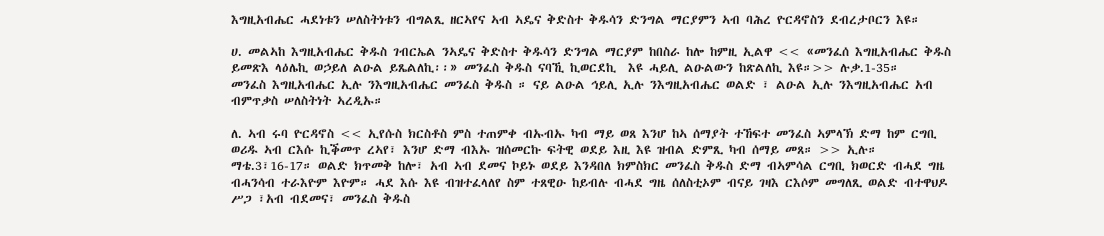እግዚአብሔር ሓደነቱን ሠለስትነቱን ብግልጺ ዘርኣየና ኣብ ኣዴና ቅድስተ ቅዱሳን ድንግል ማርያምን ኣብ ባሕረ ዮርዳኖስን ደብረታቦርን እዩ።

ሀ. መልኣከ እግዚአብሔር ቅዱስ ገብርኤል ንኣዴና ቅድስተ ቅዱሳን ድንግል ማርያም ከበስራ ከሎ ከምዚ ኢልዋ << «መንፈሰ እግዚአብሔር ቅዱስ ይመጽእ ላዕሌኪ ወኃይለ ልዑል ይጼልለኪ፡፡» መንፈስ ቅዱስ ናባኺ ኪወርደኪ  እዩ ሓይሊ ልዑልውን ከጽልለኪ እዩ።>> ሉቃ.1-35።
መንፈስ እግዚአብሔር ኢሉ ንእግዚአብሔር መንፈስ ቅዱስ ። ናይ ልዑል ኅይሊ ኢሉ ንእግዚአብሔር ወልድ ፣ ልዑል ኢሉ ንእግዚአብሔር አብ ብምጥቃስ ሠለስትነት ኣረዲኡ።

ለ. ኣብ ሩባ ዮርዳኖስ << ኢየሱስ ክርስቶስ ምስ ተጠምቀ ብኡብኡ ካብ ማይ ወጸ እንሆ ከኣ ሰማያት ተኸፍተ መንፈስ ኣምላኽ ድማ ከም ርግቢ ወሪዱ ኣብ ርእሱ ኪቕመጥ ረኣየ፣ እንሆ ድማ ብእኡ ዝሰመርኩ ፍትዊ ወደይ እዚ እዩ ዝብል ድምጺ ካብ ሰማይ መጸ። >> ኢሉ። ማቴ.3፣16-17። ወልድ ክጥመቅ ከሎ፣ አብ ኣብ ደመና ኮይኑ ወደይ እንዳበለ ክምስክር መንፈስ ቅዱስ ድማ ብኣምሳል ርግቢ ክወርድ ብሓደ ግዜ ብሓንሳብ ተራእዮም እዮም። ሓደ እሱ እዩ ብዝተፈላለየ ስም ተጸዊዑ ከይብሉ ብሓደ ግዜ ሰለስቲኦም ብናይ ገዛእ ርእሶም መግለጺ ወልድ ብተዋህዶ ሥጋ ፣አብ ብደመና፣ መንፈስ ቅዱስ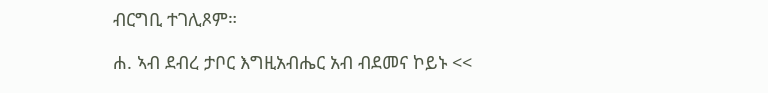ብርግቢ ተገሊጾም።

ሐ. ኣብ ደብረ ታቦር እግዚአብሔር አብ ብደመና ኮይኑ <<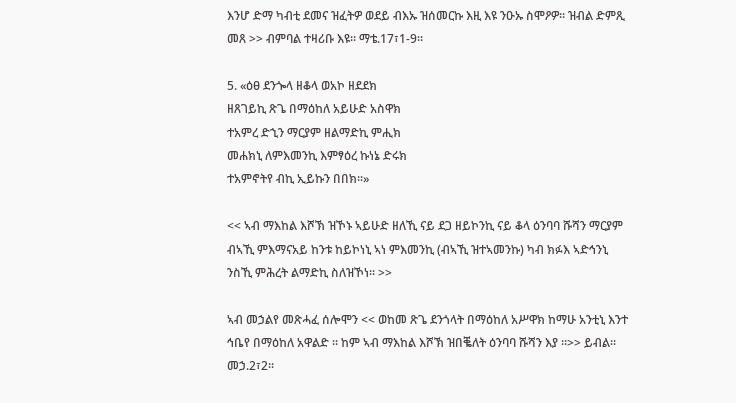እንሆ ድማ ካብቲ ደመና ዝፈትዎ ወደይ ብእኡ ዝሰመርኩ እዚ እዩ ንዑኡ ስሞዖዎ። ዝብል ድምጺ መጸ >> ብምባል ተዛሪቡ እዩ። ማቴ.17፣1-9።

5. «ዕፀ ደንጐላ ዘቆላ ወአኮ ዘደደክ
ዘጸገይኪ ጽጌ በማዕከለ አይሁድ አስዋክ
ተአምረ ድኂን ማርያም ዘልማድኪ ምሒክ
መሐክኒ ለምእመንኪ እምፃዕረ ኩነኔ ድሩክ
ተአምኖትየ ብኪ ኢይኩን በበክ፡፡»

<< ኣብ ማእከል እሾኽ ዝኾኑ ኣይሁድ ዘለኺ ናይ ደጋ ዘይኮንኪ ናይ ቆላ ዕንባባ ሹሻን ማርያም ብኣኺ ምእማናአይ ከንቱ ከይኮነኒ ኣነ ምእመንኪ (ብኣኺ ዝተኣመንኩ) ካብ ክፉእ ኣድኅንኒ ንስኺ ምሕረት ልማድኪ ስለዝኾነ። >>

ኣብ መኃልየ መጽሓፈ ሰሎሞን << ወከመ ጽጌ ደንጎላት በማዕከለ አሥዋክ ከማሁ አንቲኒ እንተ ኅቤየ በማዕከለ አዋልድ ። ከም ኣብ ማእከል እሾኽ ዝበቘለት ዕንባባ ሹሻን እያ ።>> ይብል። መኃ.2፣2።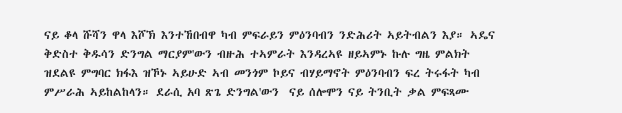ናይ ቆላ ሹሻን ዋላ እሾኽ እንተኸበብዋ ካብ ምፍራይን ምዕንባብን ንድሕሪት ኣይትብልን እያ። ኣዴና ቅድስተ ቅዱሳን ድንግል ማርያም'ውን ብዙሕ ተኣምራት እንዳረኣዩ ዘይኣምኑ ኩሉ ግዜ ምልክት ዝደልዩ ምግባር ክፋእ ዝኾኑ ኣይሁድ ኣብ መንጎም ኮይና ብሃይማኖት ምዕንባብን ፍረ ትሩፋት ካብ ምሥራሕ ኣይከልከላን። ደራሲ አባ ጽጌ ድንግል'ውን  ናይ ሰሎሞን ናይ ትንቢት ቃል ምፍጻሙ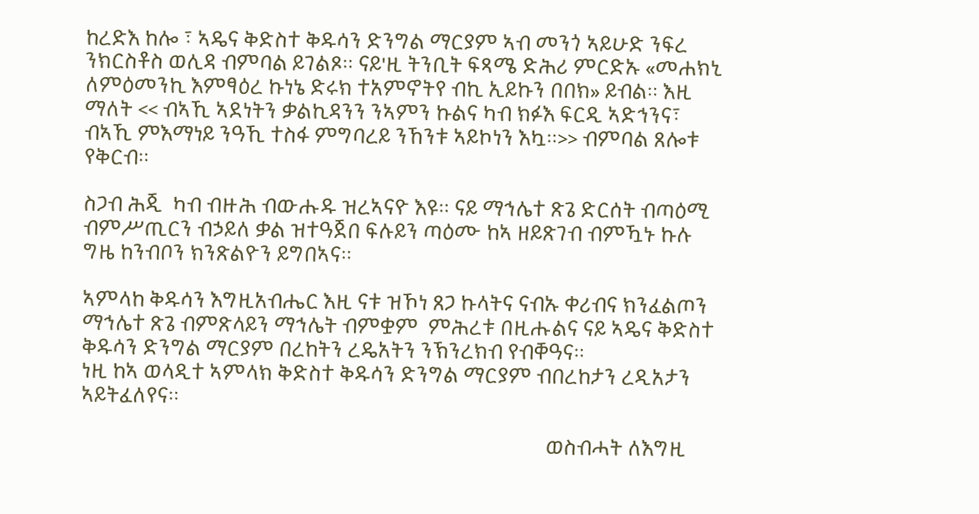ከረድእ ከሎ ፣ ኣዴና ቅድስተ ቅዱሳን ድንግል ማርያም ኣብ መንጎ ኣይሁድ ንፍረ ንክርስቶስ ወሊዳ ብምባል ይገልጾ። ናይ'ዚ ትንቢት ፍጻሜ ድሕሪ ምርድኡ «መሐክኒ ለምዕመንኪ እምፃዕረ ኩነኔ ድሩክ ተአምኖትየ ብኪ ኢይኩን በበክ» ይብል። እዚ ማለት << ብኣኺ ኣደነትን ቃልኪዳንን ንኣምን ኩልና ካብ ክፉእ ፍርዲ ኣድኅንና፣ ብኣኺ ምእማነይ ንዓኺ ተስፋ ምግባረይ ንኸንቱ ኣይኮነን እኳ።>> ብምባል ጸሎቱ የቅርብ።

ስጋብ ሕጂ  ካብ ብዙሕ ብውሑዱ ዝረኣናዮ እዩ። ናይ ማኅሌተ ጽጌ ድርሰት ብጣዕሚ ብምሥጢርን ብኃይለ ቃል ዝተዓጀበ ፍሉይን ጣዕሙ ከኣ ዘይጽገብ ብምዃኑ ኩሉ ግዜ ከንብቦን ክንጽልዮን ይግበኣና።

ኣምላከ ቅዱሳን እግዚአብሔር እዚ ናቱ ዝኾነ ጸጋ ኩላትና ናብኡ ቀሪብና ክንፈልጦን ማኅሌተ ጽጌ ብምጽላይን ማኅሌት ብምቋም  ምሕረቱ በዚሑልና ናይ ኣዴና ቅድስተ ቅዱሳን ድንግል ማርያም በረከትን ረዴአትን ንኽንረክብ የብቐዓና።
ነዚ ከኣ ወላዲተ ኣምላክ ቅድስተ ቅዱሳን ድንግል ማርያም ብበረከታን ረዲአታን ኣይትፈለየና።

                                                                                             ወስብሓት ለእግዚ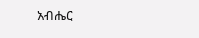አብሔር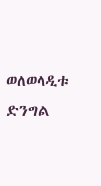ወለወላዲቱ ድንግል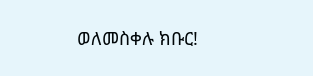ወለመስቀሉ ክቡር!